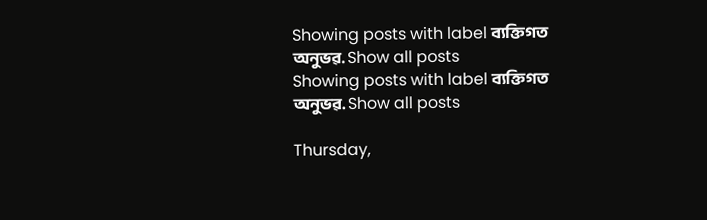Showing posts with label ব্যক্তিগত অনুভৱ. Show all posts
Showing posts with label ব্যক্তিগত অনুভৱ. Show all posts

Thursday,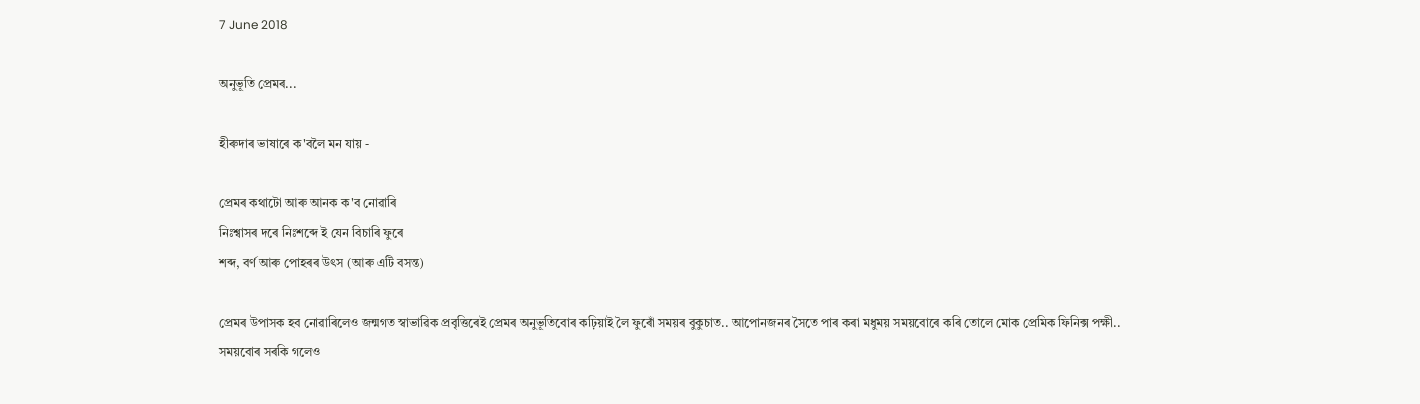7 June 2018

অনুভূতি প্ৰেমৰ...

হীৰুদাৰ ভাষাৰে ক'বলৈ মন যায় -

প্ৰেমৰ কথাটো আৰু আনক ক'ব নোৱাৰি
নিঃশ্বাসৰ দৰে নিঃশব্দে ই যেন বিচাৰি ফুৰে
শব্দ, বৰ্ণ আৰু পোহৰৰ উৎস (আৰু এটি বসন্ত)

প্ৰেমৰ উপাসক হব নোৱাৰিলেও জন্মগত স্বাভাৱিক প্ৰবৃত্তিৰেই প্ৰেমৰ অনুভূতিবোৰ কঢ়িয়াই লৈ ফুৰোঁ সময়ৰ বুকুচাত.. আপোনজনৰ সৈতে পাৰ কৰা মধুময় সময়বোৰে কৰি তোলে মোক প্ৰেমিক ফিনিক্স পক্ষী..
সময়বোৰ সৰকি গলেও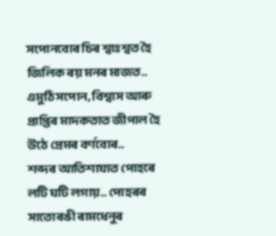সপোনবোৰ চিৰ শ্বাঃশ্বত হৈ জিলিক ৰয় মনৰ মাজত.. এমুঠি সপোন, বিশ্বাস আৰু প্ৰাপ্তিৰ মাদকতাত জীপাল হৈ উঠে প্ৰেমৰ বৰ্ণবোৰ..
শব্দৰ আতিশায্যত পোহৰে লটি ঘটি লগায়.. পোহৰৰ সাতোৰঙী ৰামধেনুৰ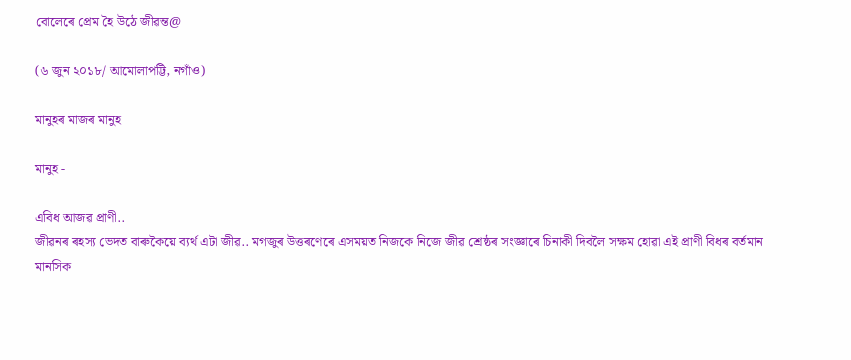বোলেৰে প্ৰেম হৈ উঠে জীৱন্ত@

(৬ জুন ২০১৮/ আমোলাপট্টি, নগাঁও)

মানুহৰ মাজৰ মানুহ

মানুহ -

এবিধ আজৱ প্ৰাণী..
জীৱনৰ ৰহস্য ভেদত বাৰুকৈয়ে ব্যৰ্থ এটা জীৱ.. মগজুৰ উত্তৰণেৰে এসময়ত নিজকে নিজে জীৱ শ্ৰেষ্ঠৰ সংজ্ঞাৰে চিনাকী দিবলৈ সক্ষম হোৱা এই প্ৰাণী বিধৰ বৰ্তমান মানসিক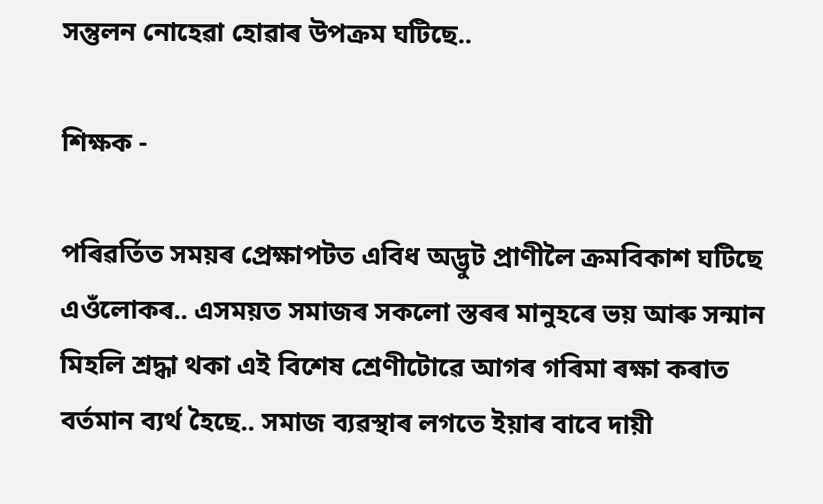সন্তুলন নোহেৱা হোৱাৰ উপক্ৰম ঘটিছে..

শিক্ষক -

পৰিৱৰ্তিত সময়ৰ প্ৰেক্ষাপটত এবিধ অদ্ভুট প্ৰাণীলৈ ক্ৰমবিকাশ ঘটিছে এওঁলোকৰ.. এসময়ত সমাজৰ সকলো স্তৰৰ মানুহৰে ভয় আৰু সন্মান মিহলি শ্ৰদ্ধা থকা এই বিশেষ শ্ৰেণীটোৱে আগৰ গৰিমা ৰক্ষা কৰাত বৰ্তমান ব্যৰ্থ হৈছে.. সমাজ ব্যৱস্থাৰ লগতে ইয়াৰ বাবে দায়ী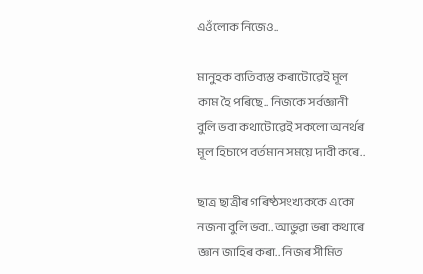এওঁলোক নিজেও..

মানুহক ব্যতিব্যস্ত কৰাটোৱেই মূল কাম হৈ পৰিছে.. নিজকে সৰ্বজ্ঞানী বুলি ভবা কথাটোৱেই সকলো অনৰ্থৰ মূল হিচাপে বৰ্তমান সময়ে দাবী কৰে..

ছাত্ৰ ছাত্ৰীৰ গৰিষ্ঠসংখ্যককে একো নজনা বুলি ভবা.. আভুৱা ভৰা কথাৰে জ্ঞান জাহিৰ কৰা.. নিজৰ সীমিত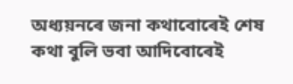অধ্যয়নৰে জনা কথাবোৰেই শেষ কথা বুলি ভবা আদিবোৰেই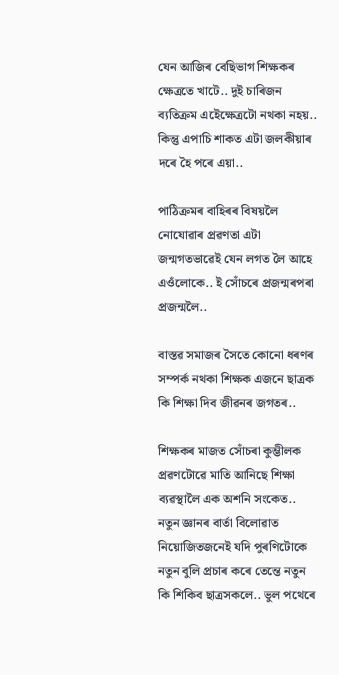যেন আজিৰ বেছিভাগ শিক্ষকৰ ক্ষেত্ৰতে খাটে.. দুই চাৰিজন ব্যতিক্ৰম এইেক্ষেত্ৰটো নথকা নহয়.. কিন্তু এপাচি শাকত এটা জলকীয়াৰ দৰে হৈ পৰে এয়া..

পাঠিক্ৰমৰ বাহিৰৰ বিষয়লৈ নোযোৱাৰ প্ৰৱণতা এটা জন্মগতভাৱেই যেন লগত লৈ আহে এওঁলোকে.. ই সোঁচৰে প্ৰজন্মৰপৰা প্ৰজন্মলৈ..

বাস্তৱ সমাজৰ সৈতে কোনো ধৰণৰ সম্পৰ্ক নথকা শিক্ষক এজনে ছাত্ৰক কি শিক্ষা দিব জীৱনৰ জগতৰ..

শিক্ষকৰ মাজত সোঁচৰা কুম্ভীলক প্ৰৱণটোৱে মাতি আনিছে শিক্ষা ব্যৱস্থালৈ এক অশনি সংকেত.. নতুন জ্ঞানৰ বাৰ্তা বিলোৱাত নিয়োজিতজনেই যদি পুৰণিটোকে নতুন বুলি প্ৰচাৰ কৰে তেন্তে নতুন কি শিকিব ছাত্ৰসকলে.. ভুল পথেৰে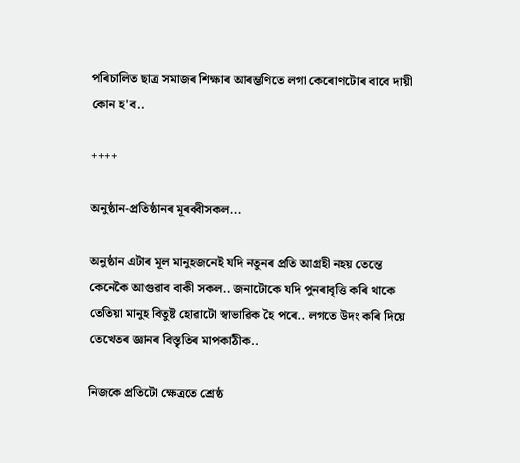পৰিচালিত ছাত্ৰ সমাজৰ শিক্ষাৰ আৰম্ভণিতে লগা কেৰোণটোৰ বাবে দায়ী কোন হ'ব..

++++

অনুষ্ঠান-প্ৰতিষ্ঠানৰ মূৰব্বীসকল...

অনুষ্ঠান এটাৰ মূল মানুহজনেই যদি নতুনৰ প্ৰতি আগ্ৰহী নহয় তেন্তে কেনেকৈ আগুৱাব বাকী সকল.. জনাটোকে যদি পুনৰাবৃত্তি কৰি থাকে তেতিয়া মানুহ বিতুষ্ট হোৱাটো স্বাভাৱিক হৈ পৰে.. লগতে উদং কৰি দিয়ে তেখেতৰ জ্ঞানৰ বিস্তৃতিৰ মাপকাঠীক..

নিজকে প্ৰতিটো ক্ষেত্ৰতে শ্ৰেষ্ঠ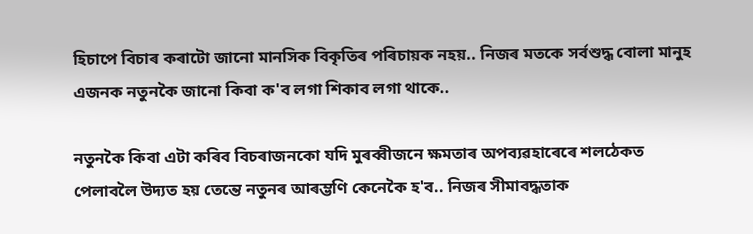হিচাপে বিচাৰ কৰাটো জানো মানসিক বিকৃতিৰ পৰিচায়ক নহয়.. নিজৰ মতকে সৰ্বশুদ্ধ বোলা মানুহ এজনক নতুনকৈ জানো কিবা ক'ব লগা শিকাব লগা থাকে..

নতুনকৈ কিবা এটা কৰিব বিচৰাজনকো যদি মুৰব্বীজনে ক্ষমতাৰ অপব্যৱহাৰেৰে শলঠেকত পেলাবলৈ উদ্যত হয় তেন্তে নতুনৰ আৰম্ভণি কেনেকৈ হ'ব.. নিজৰ সীমাবদ্ধতাক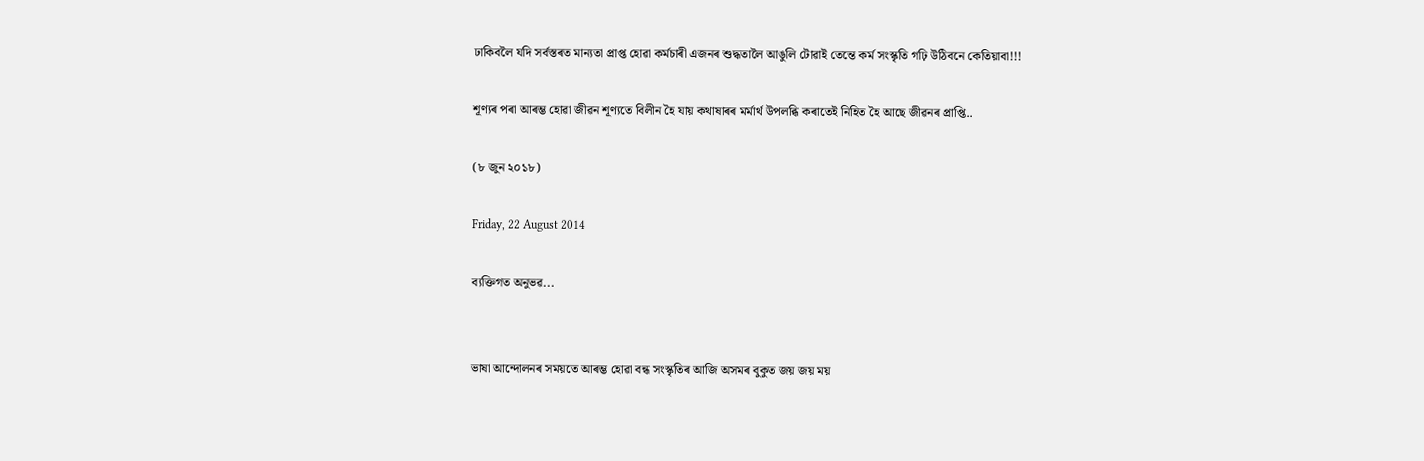ঢাকিবলৈ যদি সৰ্বস্তৰত মান্যতা প্ৰাপ্ত হোৱা কৰ্মচাৰী এজনৰ শুদ্ধতালৈ আঙুলি টোৱাই তেন্তে কৰ্ম সংস্কৃতি গঢ়ি উঠিবনে কেতিয়াবা!!!

শূণ্যৰ পৰা আৰম্ভ হোৱা জীৱন শূণ্যতে বিলীন হৈ যায় কথাষাৰৰ মৰ্মাৰ্থ উপলব্ধি কৰাতেই নিহিত হৈ আছে জীৱনৰ প্ৰাপ্তি..

(৮ জুন ২০১৮)

Friday, 22 August 2014

ব্যক্তিগত অনুভৱ...


ভাষা আন্দোলনৰ সময়তে আৰম্ভ হোৱা বন্ধ সংস্কৃতিৰ আজি অসমৰ বুকুত জয় জয় ময়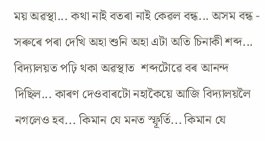ময় অৱস্থা... কথা নাই বতৰা নাই কেৱল বন্ধ... অসম বন্ধ - সৰুৰে পৰা দেখি অহা শুনি অহা এটা অতি চিনাকী শব্দ... বিদ্যালয়ত পঢ়ি থকা অৱস্থাত  শব্দটোৱে বৰ আনন্দ দিছিল... কাৰণ দেওবাৰটো নহাকৈয়ে আজি বিদ্যালয়লৈ নগলেও হব... কিমান যে মনত স্ফূৰ্তি... কিমান যে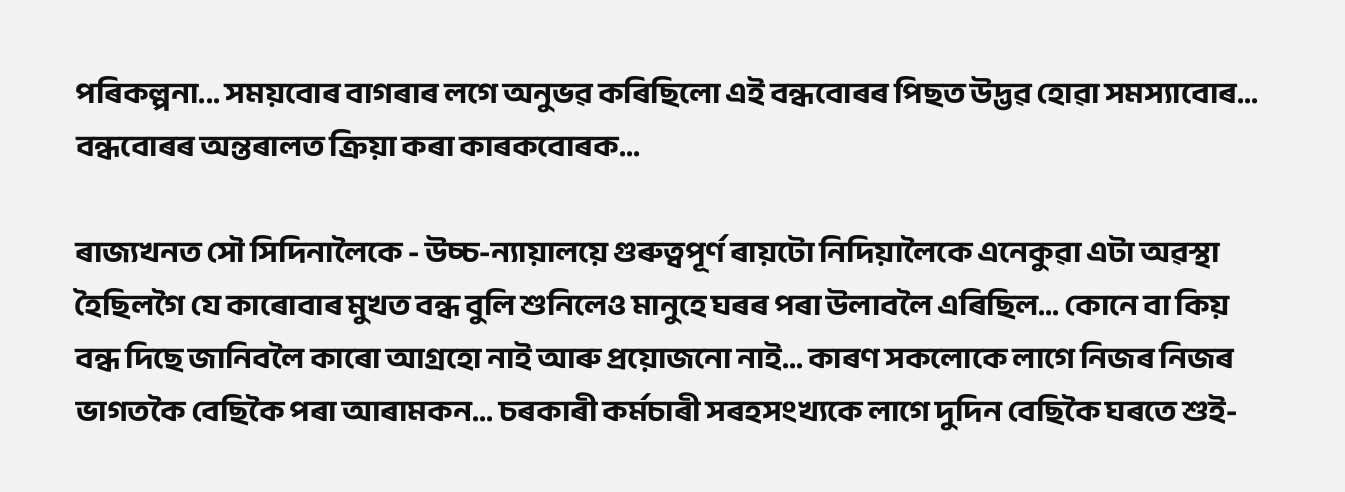পৰিকল্পনা... সময়বোৰ বাগৰাৰ লগে অনুভৱ কৰিছিলো এই বন্ধবোৰৰ পিছত উদ্ভৱ হোৱা সমস্যাবোৰ... বন্ধবোৰৰ অন্তৰালত ক্ৰিয়া কৰা কাৰকবোৰক...

ৰাজ্যখনত সৌ সিদিনালৈকে - উচ্চ-ন্যায়ালয়ে গুৰুত্বপূৰ্ণ ৰায়টো নিদিয়ালৈকে এনেকুৱা এটা অৱস্থা হৈছিলগৈ যে কাৰোবাৰ মুখত বন্ধ বুলি শুনিলেও মানুহে ঘৰৰ পৰা উলাবলৈ এৰিছিল... কোনে বা কিয় বন্ধ দিছে জানিবলৈ কাৰো আগ্ৰহো নাই আৰু প্ৰয়োজনো নাই... কাৰণ সকলোকে লাগে নিজৰ নিজৰ ভাগতকৈ বেছিকৈ পৰা আৰামকন... চৰকাৰী কৰ্মচাৰী সৰহসংখ্যকে লাগে দুদিন বেছিকৈ ঘৰতে শুই-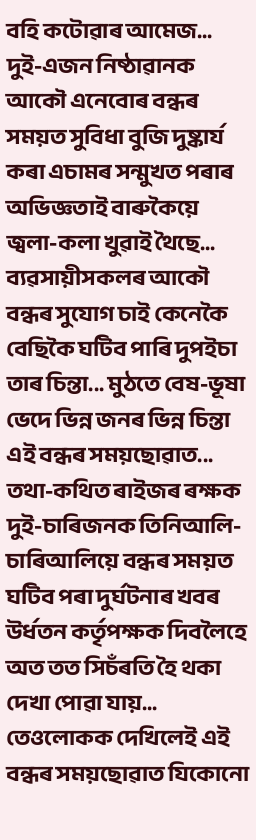বহি কটোৱাৰ আমেজ... দুই-এজন নিষ্ঠাৱানক আকৌ এনেবোৰ বন্ধৰ সময়ত সুবিধা বুজি দুষ্কাৰ্য কৰা এচামৰ সন্মুখত পৰাৰ অভিজ্ঞতাই বাৰুকৈয়ে জ্বলা-কলা খুৱাই থৈছে... ব্যৱসায়ীসকলৰ আকৌ বন্ধৰ সুযোগ চাই কেনেকৈ বেছিকৈ ঘটিব পাৰি দুপইচা তাৰ চিন্তা... মুঠতে বেষ-ভূষা ভেদে ভিন্ন জনৰ ভিন্ন চিন্তা এই বন্ধৰ সময়ছোৱাত... তথা-কথিত ৰাইজৰ ৰক্ষক দুই-চাৰিজনক তিনিআলি-চাৰিআলিয়ে বন্ধৰ সময়ত ঘটিব পৰা দুৰ্ঘটনাৰ খবৰ উৰ্ধতন কৰ্তৃপক্ষক দিবলৈহে অত তত সিচঁৰতি হৈ থকা দেখা পোৱা যায়... তেওলোকক দেখিলেই এই বন্ধৰ সময়ছোৱাত যিকোনো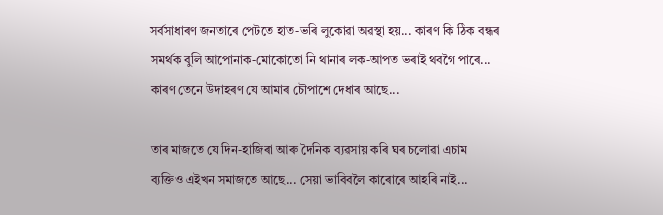সৰ্বসাধাৰণ জনতাৰে পেটতে হাত-ভৰি লুকোৱা অৱস্থা হয়... কাৰণ কি ঠিক বন্ধৰ সমৰ্থক বুলি আপোনাক-মোকোতো নি থানাৰ লক-আপত ভৰাই থবগৈ পাৰে... কাৰণ তেনে উদাহৰণ যে আমাৰ চৌপাশে দেধাৰ আছে...

তাৰ মাজতে যে দিন-হাজিৰা আৰু দৈনিক ব্যৱসায় কৰি ঘৰ চলোৱা এচাম ব্যক্তিও এইখন সমাজতে আছে... সেয়া ভাবিবলৈ কাৰোৰে আহৰি নাই...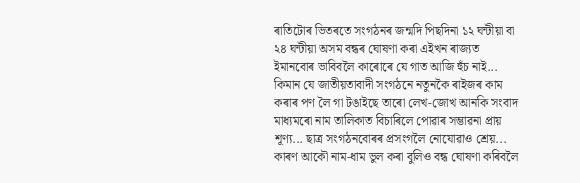ৰাতিটোৰ ভিতৰতে সংগঠনৰ জন্মদি পিছদিনা ১২ ঘন্টীয়া বা ২৪ ঘন্টীয়া অসম বন্ধৰ ঘোষণা কৰা এইখন ৰাজ্যত ইমানবোৰ ভাবিবলৈ কাৰোৰে যে গাত আজি হুঁচ নাই... কিমান যে জাতীয়তাবাদী সংগঠনে নতুনকৈ ৰাইজৰ কাম কৰাৰ পণ লৈ গা টঙাইছে তাৰো লেখ-জোখ আনকি সংবাদ মাধ্যমৰো নাম তালিকাত বিচাৰিলে পোৱাৰ সম্ভাৱনা প্ৰায় শূণ্য... ছাত্ৰ সংগঠনবোৰৰ প্ৰসংগলৈ নোযোৱাও শ্ৰেয়... কাৰণ আকৌ নাম-ধাম ভুল কৰা বুলিও বন্ধ ঘোষণা কৰিবলৈ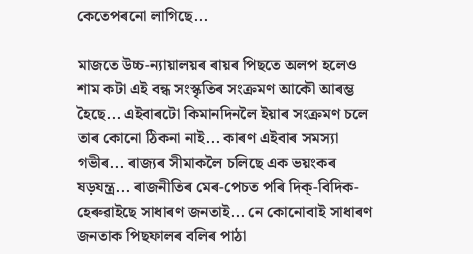কেতেপৰনো লাগিছে...

মাজতে উচ্চ-ন্যায়ালয়ৰ ৰায়ৰ পিছতে অলপ হলেও শাম কটা এই বন্ধ সংস্কৃতিৰ সংক্ৰমণ আকৌ আৰম্ভ হৈছে... এইবাৰটো কিমানদিনলৈ ইয়াৰ সংক্ৰমণ চলে তাৰ কোনো ঠিকনা নাই... কাৰণ এইবাৰ সমস্যা গভীৰ... ৰাজ্যৰ সীমাকলৈ চলিছে এক ভয়ংকৰ ষড়যন্ত্ৰ... ৰাজনীতিৰ মেৰ-পেচত পৰি দিক্-বিদিক- হেৰুৱাইছে সাধাৰণ জনতাই... নে কোনোবাই সাধাৰণ জনতাক পিছফালৰ বলিৰ পাঠা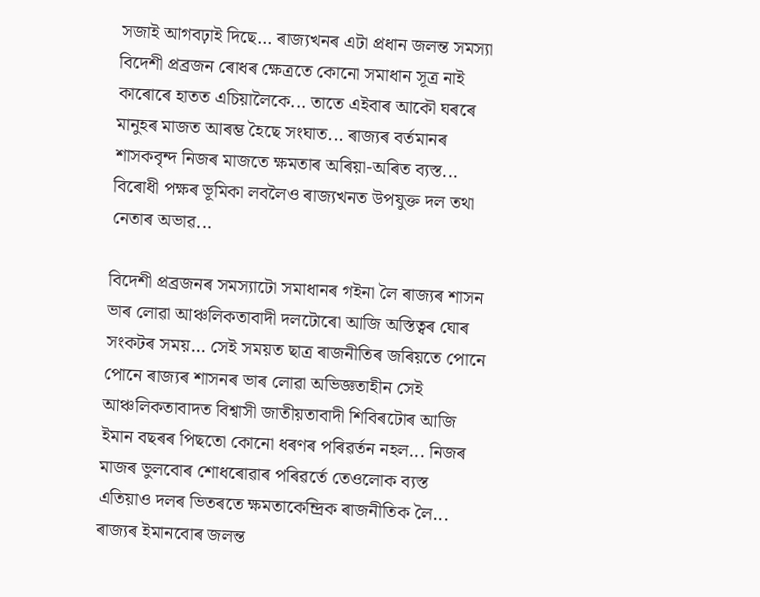সজাই আগবঢ়াই দিছে... ৰাজ্যখনৰ এটা প্ৰধান জলন্ত সমস্যা বিদেশী প্ৰব্ৰজন ৰোধৰ ক্ষেত্ৰতে কোনো সমাধান সূত্ৰ নাই কাৰোৰে হাতত এচিয়ালৈকে... তাতে এইবাৰ আকৌ ঘৰৰে মানুহৰ মাজত আৰম্ভ হৈছে সংঘাত... ৰাজ্যৰ বৰ্তমানৰ শাসকবৃন্দ নিজৰ মাজতে ক্ষমতাৰ অৰিয়া-অৰিত ব্যস্ত... বিৰোধী পক্ষৰ ভূমিকা লবলৈও ৰাজ্যখনত উপযুক্ত দল তথা নেতাৰ অভাৱ...

বিদেশী প্ৰব্ৰজনৰ সমস্যাটো সমাধানৰ গইনা লৈ ৰাজ্যৰ শাসন ভাৰ লোৱা আঞ্চলিকতাবাদী দলটোৰো আজি অস্তিত্বৰ ঘোৰ সংকটৰ সময়... সেই সময়ত ছাত্ৰ ৰাজনীতিৰ জৰিয়তে পোনে পোনে ৰাজ্যৰ শাসনৰ ভাৰ লোৱা অভিজ্ঞতাহীন সেই আঞ্চলিকতাবাদত বিশ্বাসী জাতীয়তাবাদী শিবিৰটোৰ আজি ইমান বছৰৰ পিছতো কোনো ধৰণৰ পৰিৱৰ্তন নহল... নিজৰ মাজৰ ভুলবোৰ শোধৰোৱাৰ পৰিৱৰ্তে তেওলোক ব্যস্ত এতিয়াও দলৰ ভিতৰতে ক্ষমতাকেন্দ্ৰিক ৰাজনীতিক লৈ... ৰাজ্যৰ ইমানবোৰ জলন্ত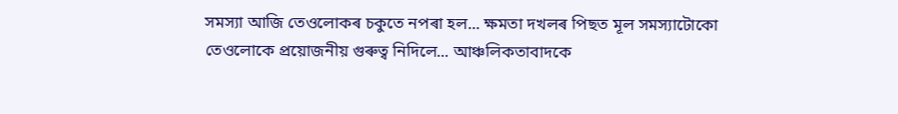সমস্যা আজি তেওলোকৰ চকুতে নপৰা হল... ক্ষমতা দখলৰ পিছত মূল সমস্যাটোকো তেওলোকে প্ৰয়োজনীয় গুৰুত্ব নিদিলে... আঞ্চলিকতাবাদকে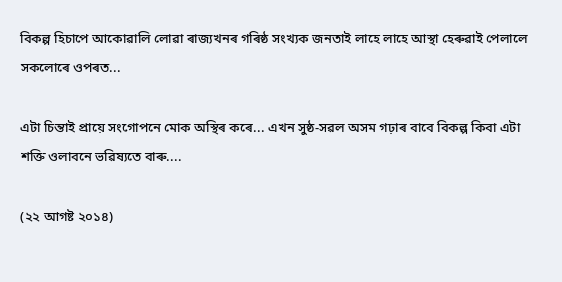বিকল্প হিচাপে আকোৱালি লোৱা ৰাজ্যখনৰ গৰিষ্ঠ সংখ্যক জনতাই লাহে লাহে আস্থা হেৰুৱাই পেলালে সকলোৰে ওপৰত...

এটা চিন্তাই প্ৰায়ে সংগোপনে মোক অস্থিৰ কৰে... এখন সুষ্ঠ-সৱল অসম গঢ়াৰ বাবে বিকল্প কিবা এটা শক্তি ওলাবনে ভৱিষ্যতে বাৰু....

(২২ আগষ্ট ২০১৪)